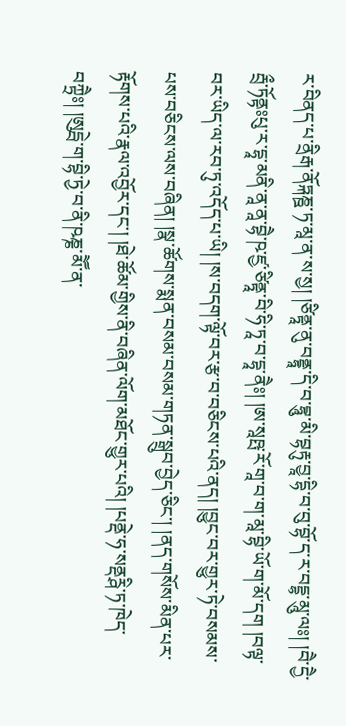ར་བིནད་པ་ནྲིརྒ་ནོཏྐཎྛ་ཏ་མཱ་ན་ས་སྱ། །ཙིནྟཱ་ནུ་བནྡྷཱ་དི་བ་བྷཱུ་མི་བྷརྟུ་བྱཱ་དྷི་བ་བུ་བྷོ་ད་ར་བདྡྷ་མཱུ་ལཿ། །བཻ་དྱཻ་རྦྲྀ་ཏོནྟཿཔུ་ར་དྷཱ་མནི་ནཱ་ནཱ་བྷཻ་ཥ་ཛྱ་ཙིནྟཱ་བི་ཧི་ཏཱ་བ་དྷཱ་ནཻཿ། །ཨ་སཱཥྤ་རོ་གཱ་བ་ག་མཱ་བྷི་ཡོ་ག་མོ་དག །བལྟ་བར་ཡིད་ལ་རབ་ཏུ་འདོད་པ་ཡི། །ས་བདག་ལྟོ་བར་རྩ་བ་བཅིངས་པའི་ནད། །བྱུང་བར་གྱུར་ཏེ་བསམས་པས་བཅིངས་ལས་བཞིན། །སྣ་ཚོགས་སྨན་བསམ་བསམ་གཏན་སྒྲུབ་བྱེད་ཅིང་། །ནད་གསོས་མིན་པར་རྟོགས་པའི་རྣལ་འབྱོར་དང་། །ཐེ་ཚོམ་གྱིས་ནི་བཞིན་ལོག་མཐོང་གྱུར་པའི། །པནྡེ་ཧ་སནྡཪྴི་ཏ་ཁེད་བཀྟྲཻཿ། །ཨུདྦེ་ག་བྷི་ཏྱེ་བ་ནི་ཥཎྞ་མཽ་ན་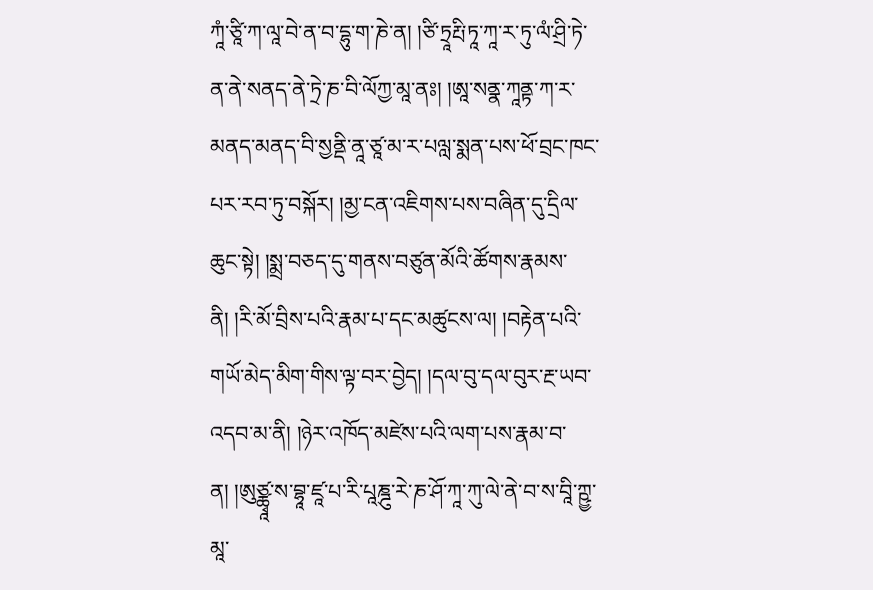ཀཱཾ་ཙཱི་ཀ་ལཱ་བེ་ན་བ་དྷུ་ག་ཎེ་ན། །ཙི་ཏྲཱརྤི་ཏཱ་ཀཱ་ར་ཏུ་ལཾ་ཤྲི་ཏེ་ན་ནེ་སནད་ནེ་ཏྲེ་ཎ་བི་ལོཀྱ་མཱ་ནཿ། །ཨཱ་སནྣ་ཀཱནྟ་ཀ་ར་མནད་མནད་བི་སྱནྡི་ནཱ་ཙཱ་མ་ར་པལླ་སྨན་པས་ཕོ་བྲང་ཁང་པར་རབ་ཏུ་བསྐོར། །མྱ་ངན་འཇིགས་པས་བཞིན་དུ་དྲིལ་ཆུང་སྟེ། །སྨྲ་བཅད་དུ་གནས་བཙུན་མོའི་ཚོགས་རྣམས་ནི། །རི་མོ་བྲིས་པའི་རྣམ་པ་དང་མཚུངས་ལ། །བརྟེན་པའི་གཡོ་མེད་མིག་གིས་ལྟ་བར་བྱེད། །དལ་བུ་དལ་བུར་རྔ་ཡབ་འདབ་མ་ནི། །ཉེར་འཁོད་མཛེས་པའི་ལག་པས་རྣམ་བ་ན། །ཨུཙྪྭཱ་ས་བྷཱ་ཛཱ་པ་རི་པཱཎྜུ་རེ་ཎ་ཤོ་ཀཱ་ཀུ་ལེ་ནེ་བ་ས་བཱི་ཀྵྱ་མཱ་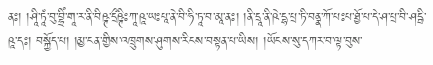ནཿ། །ཤཱི་ཏཱཾ་བུ་བྷྲིཾ་གཱ་ར་ནི་བིཥྚ་དྲྀཥྚིཿཀཱ་ཥཱ་ཡཿཔཱ་ནེ་བི་ཧི་ཏཱ་བ་མཱ་ནཿ། །ནི་དྲཱ་ནི་ཥེ་དྷ་པྲ་ཏི་བནྣ་ཀོ་པཿཔ་ཐྱོ་པ་དེ་ཤ་པྲ་བི་ཤདྦི་ཥཱ་དཿ། བསྐྱོད་པ། །མྱ་ངན་གྱིས་འཁྲུགས་ཤུགས་རིངས་བསྟན་པ་ཡིས། །ཡོངས་སུ་དཀར་བ་ལྟ་བུས་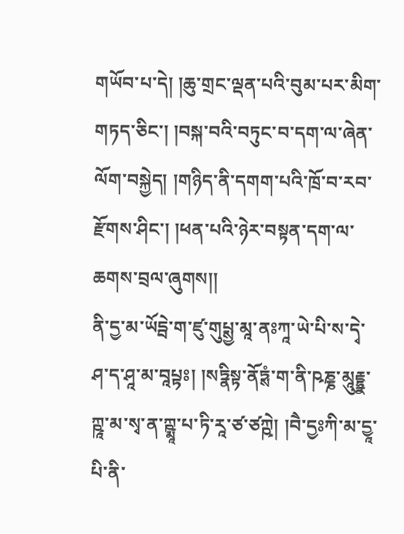གཡོབ་པ་དེ། །ཆུ་གྲང་ལྡན་པའི་བུམ་པར་མིག་གཏད་ཅིང་། །བསྐ་བའི་བཏུང་བ་དག་ལ་ཞེན་ལོག་བསྐྱེད། །གཉིད་ནི་དགག་པའི་ཁྲོ་བ་རབ་རྫོགས་ཤིང་། །ཕན་པའི་ཉེར་བསྟན་དག་ལ་ཆགས་བྲལ་ཞུགས།།
ནི་དྱ་མ་ཡོདྦེ་ག་ཛུ་གུཔྶྱ་མཱ་ནཿཀཱ་ཡེ་པི་ས་དྭེ་ཤ་ད་ཤཱ་མ་བཱཔྟཿ། །སཏྣིསྟ་ནོཏྶཾ་ག་ནི་ཥཎྞ་མཱུརྡྷྣ་ཀྵཱ་མ་སྭ་ན་ཀྵྨཱ་པ་ཏི་རཱ་ཙ་ཙཀྵེ། །བཻ་དྱཿཀི་མ་དྱཱ་པི་ནི་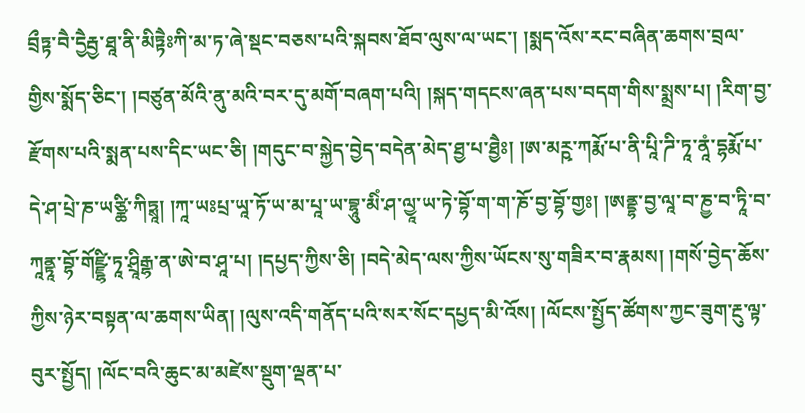བྲྀཏྟ་བཻ་དྱཻརྦྱ་ཐཱ་ནི་མིཏྟཻཿཀི་མ་ཏ་ཞེ་སྡང་བཅས་པའི་སྐབས་ཐོབ་ལུས་ལ་ཡང་། །སྨད་འོས་རང་བཞིན་ཆགས་བྲལ་གྱིས་སྨོད་ཅིང་། །བཙུན་མོའི་ནུ་མའི་བར་དུ་མགོ་བཞག་པའི། །སྐད་གདངས་ཞན་པས་བདག་གིས་སྨྲས་པ། །རིག་བྱ་རྫོགས་པའི་སྨན་པས་དིང་ཡང་ཅི། །གདུང་བ་སྐྱེད་བྱེད་བདེན་མེད་ཐྱ་པ་ཐྱཻཿ། །ཨ་མཪྵ་ཀརྨོ་པ་ནི་པཱི་ཌི་ཏཱ་ནཱཾ་དྷརྨོ་པ་དེ་ཤ་པྲེ་ཎ་ཡཙྪི་ཀིཏྶཱ། །ཀཱ་ཡཿཔྲ་ཡཱ་ཏོ་ཡ་མ་པཱ་ཡ་བྷཱུ་མིཾ་ཤ་ལྱཱ་ཡ་ཏེ་བྷོ་ག་ག་ཎོ་བྱ་བྷོ་གྱཿ། །ཨནྡྷ་བྱ་ལཱ་བ་ཎྱ་བ་ཏཱི་བ་ཀཱནྟཱ་བྷོ་གོཛྫྷི་ཏཱ་ཤྲཱིརྒྷ་ན་ཨེ་བ་ཤཱ་པ། །དཔྱད་ཀྱིས་ཅི། །བདེ་མེད་ལས་ཀྱིས་ཡོངས་སུ་གཟིར་བ་རྣམས། །གསོ་བྱེད་ཆོས་ཀྱིས་ཉེར་བསྟན་ལ་ཆགས་ཡིན། །ལུས་འདི་གནོད་པའི་སར་སོང་དཔྱད་མི་འོས། །ལོངས་སྤྱོད་ཚོགས་ཀྱང་ཟུག་རྔུ་ལྟ་བུར་སྤྱོད། །ལོང་བའི་ཆུང་མ་མཛེས་སྡུག་ལྡན་པ་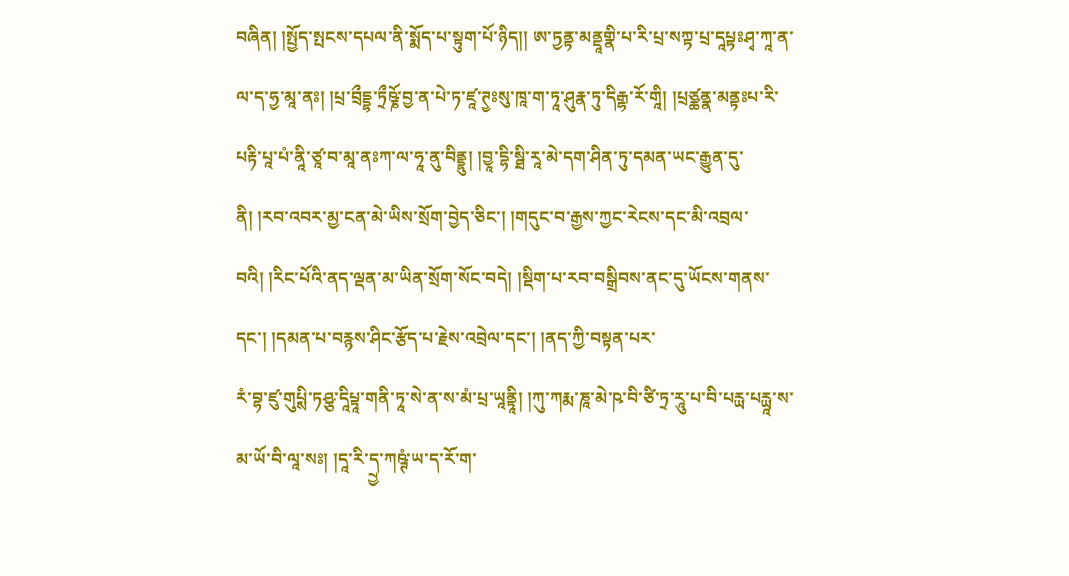བཞིན། །སྤྱོད་སྤངས་དཔལ་ནི་སྨོད་པ་སྟུག་པོ་ཉིད།། ཨ་ཏྱནྟ་མནྡཱགྣི་པ་རི་པྲ་སཀྟ་པྲ་དཱཔྟཿཤྭ་ཀཱ་ན་ལ་ད་ཧྱ་མཱ་ནཿ། །པྲ་བྲྀདྡྷ་ཏྲྀཥྞོ་བྱ་ན་པེ་ཏ་ཛཱ་ཊྱཿསུ་ཁཱ་ག་ཏཱ་ཤུརྣ་ཏུ་དིརྒྷ་རོ་གཱི། །པྲཙྪནྣ་མནྟཿཔ་རི་པརྟི་པཱ་པཾ་ནཱི་ཙཱ་བ་མཱ་ནཿཀ་ལ་ཧཱ་ནུ་བིནྡྷུ། །བྱཱ་དྷི་སྠི་རཱ་མེ་དག་ཤིན་ཏུ་དམན་ཡང་རྒྱུན་དུ་ནི། །རབ་འབར་མྱ་ངན་མེ་ཡིས་སྲོག་བྱེད་ཅིང་། །གདུང་བ་རྒྱས་ཀྱང་རེངས་དང་མི་འབྲལ་བའི། །རིང་པོའི་ནད་ལྡན་མ་ཡིན་སྲོག་སོང་བདེ། །སྡིག་པ་རབ་བསྒྲིབས་ནང་དུ་ཡོངས་གནས་དང་། །དམན་པ་བརྙས་ཤིང་རྩོད་པ་རྗེས་འབྲེལ་དང་། །ནད་ཀྱི་བསྟན་པར་
རཾ་བྷ་ཛུ་གུཔྶི་ཏཤྩ་དཱིཔྟཱ་གནི་ཏཱ་སེ་ན་ས་མཾ་པྲ་ཡཱནྟཱི། །ཀུ་ཀརྨ་ཎཱ་མེ་ཥ་བི་ཙི་ཏྲ་རཱུ་པ་བི་པརྻ་པརྻཱ་ས་མ་ཡོ་བི་ལཱ་སཿ། །དཱ་རི་དྲྱ་ཀཥྚཾ་ཡ་ད་རོ་ག་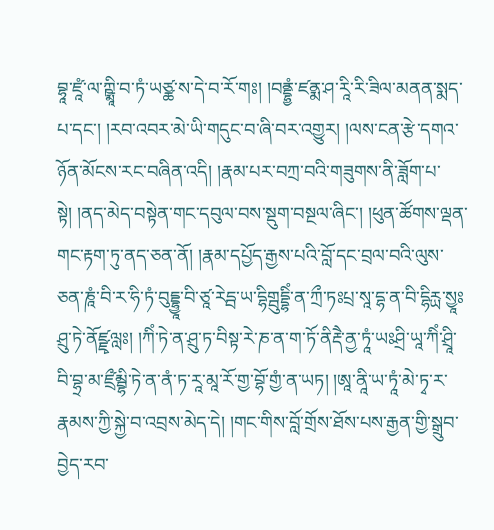བྷཱ་ཛཱཾ་ལ་ཀྵྨཱི་བ་ཏཾ་ཡཙྪ་ས་དེ་བ་རོ་གཿ། །བནྡྷྱཾ་ཛནྨ་ཤ་རཱི་རི་ཟིལ་མནན་སྨད་པ་དང་། །རབ་འབར་མེ་ཡི་གདུང་བ་ཞི་བར་འགྱུར། །ལས་ངན་རྩེ་དགའ་ཉོན་མོངས་རང་བཞིན་འདི། །རྣམ་པར་བཀྲ་བའི་གཟུགས་ནི་ཟློག་པ་སྟེ། །ནད་མེད་བསྟེན་གང་དབུལ་བས་སྡུག་བསྔལ་ཞིང་། །ཕུན་ཚོགས་ལྡན་གང་རྟག་ཏུ་ནད་ཅན་ནོ། །རྣམ་དཔྱོད་རྒྱས་པའི་བློ་དང་བྲལ་བའི་ལུས་ཅན་ཎཱཾ་བི་ར་ཧི་ཏཾ་བུདྡྷྱཱ་བི་ཙཱ་རེདྦ་ཡ་དྷིགྦུདྡྷིཾ་ན་ཀྲྀ་ཏཿཔྲ་སཱ་དྷ་ན་བི་དྷིརྻ་སྱཱཿཤྲུ་ཏེ་ནོཛྫྭལླཿ། །ཀིཾ་ཏེ་ན་ཤྲུ་ཏ་བིསྟ་རེ་ཎ་ན་ག་ཏོ་ནིརྡཻ་ནྱ་ཏཱཾ་ཡཿཤྲི་ཡཱ་ཀིཾ་ཤྲཱི་བི་བྷྲ་མ་ཛྲྀམྦྷི་ཏེ་ན་ནཾ་ཏ་རཱ་མཱ་རོ་གྱ་བྷོ་གྱཾ་ན་ཡཏ། །ཨཱ་ནཱི་ཡ་ཏཱཾ་མེ་ཏྭ་ར་རྣམས་ཀྱི་སྐྱེ་བ་འབྲས་མེད་དེ། །གང་གིས་བློ་གྲོས་ཐོས་པས་རྒྱན་གྱི་སྒྲུབ་བྱེད་རབ་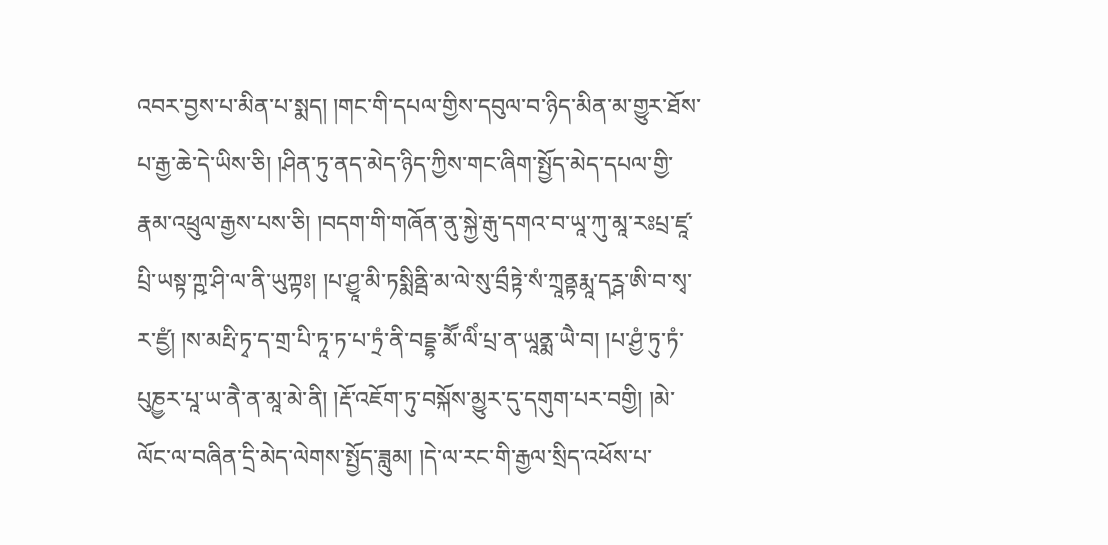འབར་བྱས་པ་མིན་པ་སྨད། །གང་གི་དཔལ་གྱིས་དབུལ་བ་ཉིད་མིན་མ་གྱུར་ཐོས་པ་རྒྱ་ཆེ་དེ་ཡིས་ཅི། །ཤིན་ཏུ་ནད་མེད་ཉིད་ཀྱིས་གང་ཞིག་སྤྱོད་མེད་དཔལ་གྱི་རྣམ་འཕྲུལ་རྒྱས་པས་ཅི། །བདག་གི་གཞོན་ནུ་སྐྱེ་རྒུ་དགའ་བ་ཡཱ་ཀུ་མཱ་རཿཔྲ་ཛཱ་པྲི་ཡསྟ་ཀྵ་ཤི་ལ་ནི་ཡུཀྟཿ། །པ་ཤྱཱ་མི་ཏསྨིནྦི་མ་ལེ་སུ་བྲྀཏྟེ་སཾ་ཀྲཱནྟརྨཱ་དཪྴ་ཨི་བ་སྭ་ར་ཛྱཾ། །ས་མརྤི་ཏྭ་ད་གྲ་པི་ཏཱ་ཏ་པ་ཏྲཾ་ནི་བདྡྷ་མཽ་ལིཾ་པྲ་ན་ཡཱནྨ་ཡཻ་བ། །པ་ཤྱཾ་ཏུ་ཏཾ་པུཎྱར་པཱ་ཡ་ནཻ་ན་མཱ་མེ་ནི། །རྡོ་འཇོག་ཏུ་བསྐོས་མྱུར་དུ་དགུག་པར་བགྱི། །མེ་ལོང་ལ་བཞིན་དྲི་མེད་ལེགས་སྤྱོད་ཟླུམ། །དེ་ལ་རང་གི་རྒྱལ་སྲིད་འཕོས་པ་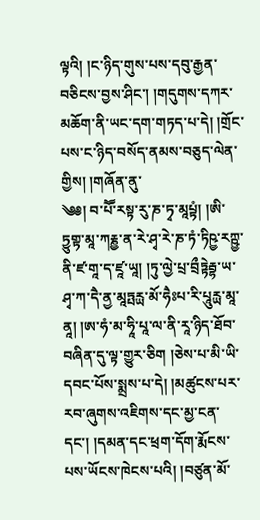ལྟའི། །ང་ཉིད་གུས་པས་དབུ་རྒྱན་བཅིངས་བྱས་ཤིང་། །གདུགས་དཀར་མཆོག་ནི་ཡང་དག་གཏད་པ་དེ། །གྲོང་པས་ང་ཉིད་བསོད་ནམས་བཅུད་ལེན་གྱིས། །གཞོན་ནུ་
༄༅། བ་པཽ་རསྟ་རུ་ཎ་ཏྭ་མཱཔྟཾ། །ཨི་ཏྱུགྟ་མཱ་ཀརྞྱ་ན་རེ་ཤྭ་རེ་ཎ་ཏཾ་ཏིཥྱ་རཀྵྱ་ནི་ཛ་གཱ་ད་ཛཱ་ཡཱ། །ཏུ་ལྱེ་པྲ་བྲྀཏྟེརྦྷ་ཡ་ཤྭ་ཀ་དཻ་ནྱ་མཱཏྤརྻ་མོ་ཧཻཿཔ་རི་པཱུརྻ་མཱ་ནཱ། །ཨ་ཧཾ་མ་ཧཱི་པཱ་ལ་ནི་རཱ་ཉིད་ཐོབ་བཞིན་དུ་ལྟ་གྱུར་ཅིག །ཅེས་པ་མི་ཡི་དབང་པོས་སྨྲས་པ་དེ། །མཚུངས་པར་རབ་ཞུགས་འཇིགས་དང་མྱ་ངན་དང་། །དམན་དང་ཕྲག་དོག་རྨོངས་པས་ཡོངས་ཁེངས་པའི། །བཙུན་མོ་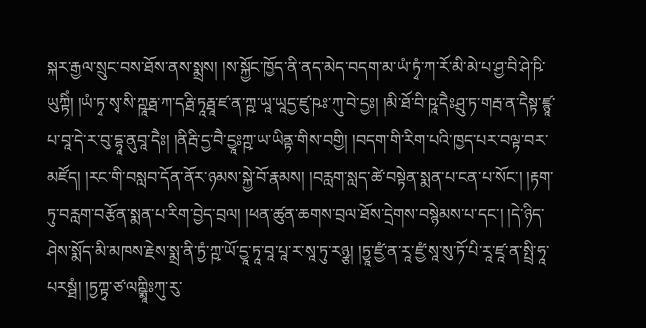སྐར་རྒྱལ་སྲུང་བས་ཐོས་ནས་སྨྲས། །ས་སྐྱོང་ཁྱོད་ནི་ནད་མེད་བདག་མ་ཡཾ་ཏྭཾ་ཀ་རོ་མི་མེ་པ་ཤྱ་བི་ཤེ་ཥི་ཡུཀྟིཾ། །ཡཾ་ཏྭ་སྭ་སི་ཀྵཱརྠ་ཀ་དརྠི་ཏཱརྠཱ་ཛ་ན་ཀྵ་ཡཱ་ཡཱདྱ་ཛུ་ཥཿ་ཀུ་བེ་དྱཿ། །མི་ཐོ་བི་ཥཱ་དཻཿཤྲུ་ཏ་གརྦ་ན་དཻསྟ་ཛྙཱ་པ་བཱ་དེ་ར་བུ་དྷཱ་ནུབཱ་དཻཿ། །ནིརྦི་དྱ་བཻ་དྱཱཿཀྵ་ཡ་ཡིནྟ་གིས་བགྱི། །བདག་གི་རིག་པའི་ཁྱད་པར་བལྟ་བར་མཛོད། །རང་གི་བསླབ་དོན་ནོར་ཉམས་སྐྱེ་བོ་རྣམས། །བརླག་སླད་ཚེ་བསྟེན་སྨན་པ་ངན་པ་སོང་། །རྟག་ཏུ་བརླག་བརྩོན་སྨན་པ་རིག་བྱེད་བྲལ། །ཕན་ཚུན་ཆགས་བྲལ་ཐོས་དྲེགས་བསྙེམས་པ་དང་། །དེ་ཉིད་ཤེས་སྨོད་མི་མཁས་རྗེས་སྨྲ་ནི་ཏྱཾ་ཀྵ་ཡོ་དྱཱ་ཏཱ་བཱ་པཱ་ར་སཱ་ཏུ་རཉྩ། །ཏྱཱ་ཛྱཾ་ན་རཱ་ཛྱཾ་སཱ་སུ་ཏོ་པི་རཱ་ཛཱ་ན་སྤྲི་ཧཱ་པརསྠཾ། །ཏྱཀྟྭ་ཙ་ལཀྵྨཱིཿཀུ་རུ་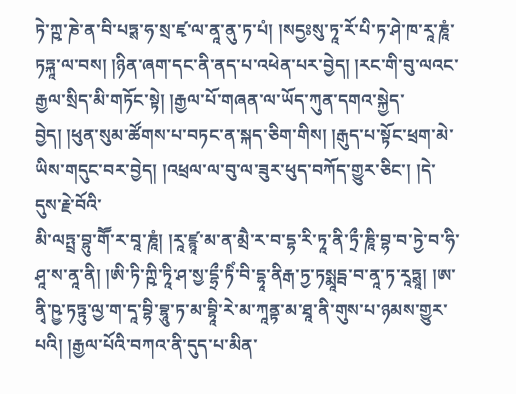ཏེ་ཀྵ་ཎེ་ན་བི་པཏྶ་ཧ་སྲ་ཛྭ་ལ་ནཱ་ནུ་ཏ་པཾ། །སདྱཿསུ་ཏཱ་རོ་པི་ཏ་ཤེ་ཁ་རཱ་ཎཱཾ་ཏཏྐཱ་ལ་བས། །ཉིན་ཞག་དང་ནི་ནད་པ་འཕེན་པར་བྱེད། །རང་གི་བུ་ལའང་རྒྱལ་སྲིད་མི་གཏོང་སྟེ། །རྒྱལ་པོ་གཞན་ལ་ཡོད་ཀུན་དགའ་སྐྱེད་བྱེད། །ཕུན་སུམ་ཚོགས་པ་བཏང་ན་སྐད་ཅིག་གིས། །རྒུད་པ་སྟོང་ཕྲག་མེ་ཡིས་གདུང་བར་བྱེད། །འཕྲལ་ལ་བུ་ལ་ཟུར་ཕུད་བཀོད་གྱུར་ཅིང་། །དེ་དུས་རྗེ་བོའི་
མི་ལཏྤྲ་བྷུ་གཽ་ར་བཱ་ཎཱཾ། །རཱ་ཛྙཱ་མ་ན་མྲཻ་ར་བ་དྷ་རི་ཏཱ་ནི་ཏྲྀ་ཎཱི་བྷ་བ་ཏྱེ་བ་ཧི་ཤཱ་ས་ནཱ་ནི། །ཨི་ཏི་ཀྵི་ཏཱི་ཤ་སྱ་དྷྲྀ་ཏིཾ་བི་དྷཱ་ནིརྒ་ཏྱ་ཏསྨཱདྦ་བ་ནཱ་ཏ་རཱཏྶཱ། །ཨ་ནྭི་ཥྱ་ཏཏྟུ་ལྱ་ག་དཱ་བྷི་བྷཱུ་ཏ་མ་བྷཱི་རེ་མ་ཀཱནྟ་མ་ཐཱ་ནི་གུས་པ་ཉམས་གྱུར་པའི། །རྒྱལ་པོའི་བཀའ་ནི་དུད་པ་མིན་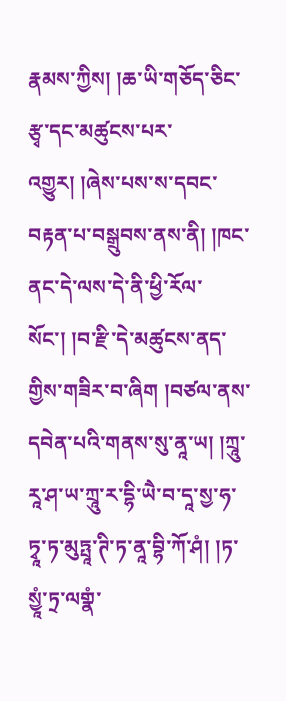རྣམས་ཀྱིས། །ཆ་ཡི་གཅོད་ཅིང་རྩྭ་དང་མཚུངས་པར་འགྱུར། །ཞེས་པས་ས་དབང་བརྟན་པ་བསྒྲུབས་ནས་ནི། །ཁང་ནང་དེ་ལས་དེ་ནི་ཕྱི་རོལ་སོང་། །བ་རྫི་དེ་མཚུངས་ནད་གྱིས་གཟིར་བ་ཞིག །བཙལ་ནས་དབེན་པའི་གནས་སུ་ནཱ་ཡ། །ཀྲཱུ་རཱ་ཤ་ཡ་ཀྲཱུ་ར་དྷི་ཡཻ་བ་དཱ་སྱ་ཧ་ཏྭཱ་ཏ་མུཏྤཱ་ཊི་ཏ་ནཱ་བྷི་ཀོ་ཤཾ། །ཏ་སྱཱཾ་ཏྲ་ལགྣཾ་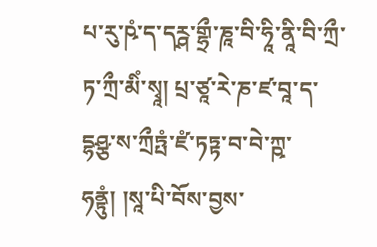པ་རུ་ཥཾ་ད་དཪྴ་གྷྲྀ་ཎཱ་བི་ཧཱི་ནཱི་བི་ཀྲྀ་ཏ་ཀྲྀ་མིཾ་སྭཱ། པྲ་ཙཱ་རེ་ཎ་ཛ་བཱ་ད་དྷཤྩ་ས་ཀྲྀཏྤཾ་ཛཾ་ཏཏྟ་བ་བེ་ཀྵ་ཧནྟུཾ། །སཱ་པི་བོས་བྱས་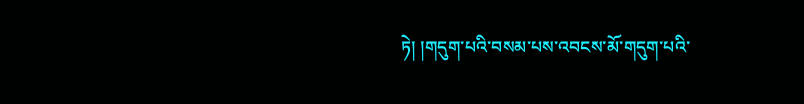ཏེ། །གདུག་པའི་བསམ་པས་འབངས་མོ་གདུག་པའི་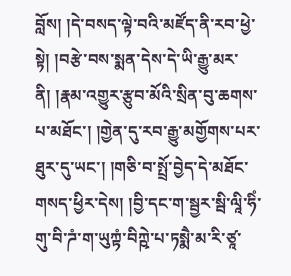བློས། །དེ་བསད་ལྟེ་བའི་མཛོད་ནི་རབ་ཕྱེ་སྟེ། །བརྩེ་བས་སྨན་དེས་དེ་ཡི་རྒྱུ་མར་ནི། །རྣམ་འགྱུར་རྩུབ་མོའི་སྲིན་བུ་ཆགས་པ་མཐོང་། །གྱེན་དུ་རབ་རྒྱུ་མགྱོགས་པར་ཐུར་དུ་ཡང་། །གཅི་བ་སྤྲོ་བྱེད་དེ་མཐོང་གསད་ཕྱིར་དེས། །བྱི་དང་ག་སྦྱར་སྦི་ལཱི་ཧིཾ་གུ་བི་ཌཾ་ག་ཡུཀྟཾ་བིཀྵེ་པ་ཏསྨཻ་མ་རི་ཙཱ་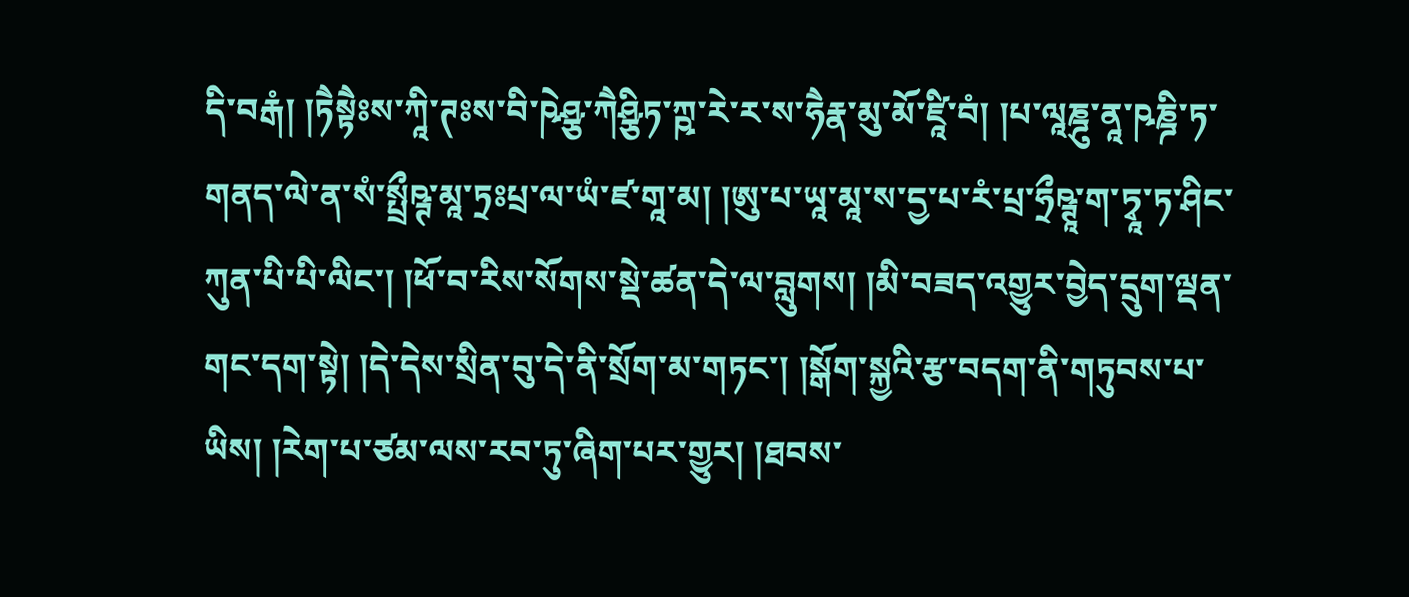དི་བརྒཾ། །ཏཻསྟཻཿས་ཀཱི་ཊཿས་བི་ཥེཤྩ་ཀཻཤྩིཏ་ཀྵ་རེ་ར་ས་ཧཻརྣ་མུ་མོ་ཛཱི་བཾ། །པ་ལཱཎྜུ་ནཱ་ཥཎྜི་ཏ་གནད་ལེ་ན་སཾ་སྤྲྀཥྚ་མཱ་ཏྲཿཔྲ་ལ་ཡཾ་ཛ་གཱ་མ། །ཨུ་པ་ཡཱ་མཱ་ས་དྱ་པ་རཾ་པྲ་ཧྲྀཥྚཱ་ག་ཏྭཱ་ཏ་ཤིང་ཀུན་པི་པི་ལིང་། །ཕོ་བ་རིས་སོགས་སྡེ་ཚན་དེ་ལ་བླུགས། །མི་བཟད་འགྱུར་བྱེད་དྲུག་ལྡན་གང་དག་སྟེ། །དེ་དེས་སྲིན་བུ་དེ་ནི་སྲོག་མ་གཏང་། །སྒོག་སྐྱའི་རྩ་བདག་ནི་གཏུབས་པ་ཡིས། །རེག་པ་ཙམ་ལས་རབ་ཏུ་ཞིག་པར་གྱུར། །ཐབས་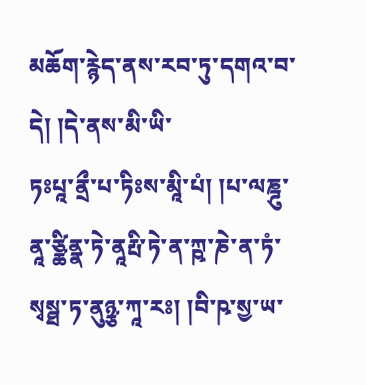མཆོག་རྙེད་ནས་རབ་ཏུ་དགའ་བ་དེ། །དེ་ནས་མི་ཡི་
ཏཿཔཱ་ནྲྀ་པ་ཏིཿས་མཱི་པཾ། །པ་ལཎྜུ་ནཱ་ཙྪིནྣ་ཏེ་ནཱརྤི་ཏེ་ན་ཀྵ་ཎེ་ན་ཏཾ་སྭསྠ་ཏ་ནུཉྩ་ཀཱ་རཿ། །བི་ཥ་སྱ་ཡ་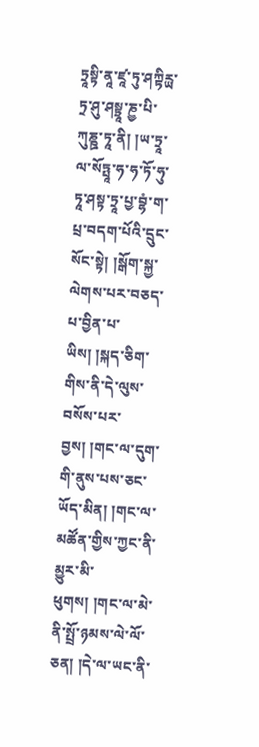ཏྲཱསྟི་ནཱ་ཛཱ་ཏུ་ཤཀྟིརྻ་ཏྲ་ཤུ་ཤསྟྲཱ་ཎྱ་པི་ཀུཎྛ་ཏཱ་ནི། །ཡ་ཏྲཱ་ལ་སོཏྤཱ་ཧ་ཧ་ཏོ་ཧུ་ཏཱ་ཤསྟ་ཏྲཱ་པྱ་བྷཾ་ག་པྲ་བདག་པོའི་དྲུང་སོང་སྟེ། །སྒོག་སྐྱ་ལེགས་པར་བཅད་པ་བྱིན་པ་ཡིས། །སྐད་ཅིག་གིས་ནི་དེ་ལུས་བསོས་པར་བྱས། །གང་ལ་དུག་གི་ནུས་པས་ཅང་ཡོད་མིན། །གང་ལ་མཚོན་གྱིས་ཀྱང་ནི་མྱུར་མི་ཕུགས། །གང་ལ་མེ་ནི་སྤྲོ་ཉམས་ལེ་ལོ་ཅན། །དེ་ལ་ཡང་ནི་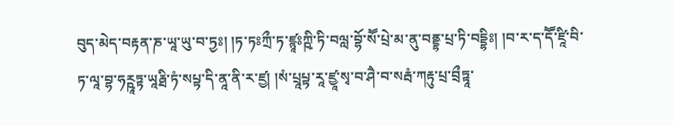བུད་མེད་བརྟན་ཎ་ཡཱ་ཡུ་བ་ཏྱཿ། །ཏ་ཏཿཀྲྀ་ཏ་ཛྙཱཿཀྵི་ཏི་བལླ་བྷོ་སཽ་པྲེ་མ་ནུ་བནྡྷ་པྲ་ཏི་བདྡྷིཿ། །བ་ར་ད་དཽ་ཛཱི་བི་ཏ་ལཱ་བྷ་ཧཪྵཱཏྟ་ཡཱརྠི་ཏཾ་སཔྟ་དི་ནཱ་ནི་ར་ཛྱ། །སཾ་པྲཱཔྟ་རཱ་ཛྱཱ་སྭ་བ་ཤཻ་བ་སརྦཾ་ཀརྟུ་པྲ་བྲྀཏྟཱ་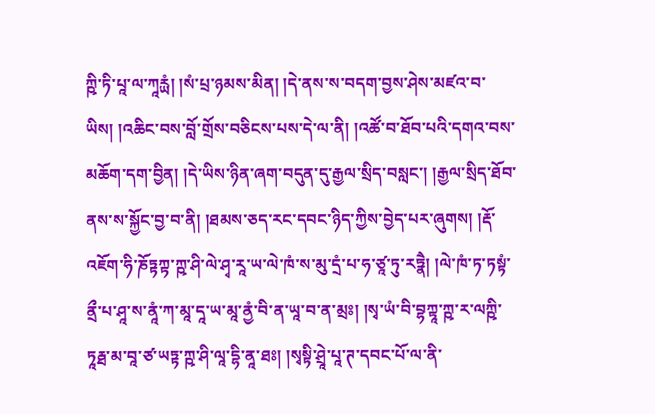ཀྵི་ཏི་པཱ་ལ་ཀཱརྻཾ། །སཾ་པྲ་ཉམས་མིན། །དེ་ནས་ས་བདག་བྱས་ཤེས་མཛའ་བ་ཡིས། །འཆིང་བས་བློ་གྲོས་བཅིངས་པས་དེ་ལ་ནི། །འཚོ་བ་ཐོབ་པའི་དགའ་བས་མཆོག་དག་བྱིན། །དེ་ཡིས་ཉིན་ཞག་བདུན་དུ་རྒྱལ་སྲིད་བསླང་། །རྒྱལ་སྲིད་ཐོབ་ནས་ས་སྐྱོང་བྱ་བ་ནི། །ཐམས་ཅད་རང་དབང་ཉིད་ཀྱིས་བྱེད་པར་ཞུགས། །རྡོ་འཇོག་ཧི་ཎོཏྟཀྟ་ཀྵ་ཤི་ལེ་ཤྭ་རཱ་ཡ་ལེ་ཁཾ་ས་མུ་དྲཾ་པ་ཧ་ཙཱ་ཏུ་རཏྣཻ། །ལེ་ཁཾ་ཏ་ཏསྟཾ་ནྲྀ་པ་ཤཱ་ས་ནཱཾ་ཀ་མཱ་དཱ་ཡ་མཱ་ནྱཾ་བི་ན་ཡཱ་བ་ན་མྲཿ། །སྭ་ཡཾ་བི་བྷཀྟཱ་ཀྵ་ར་ལཀྵི་ཏཱརྠ་མ་བཱ་ཙ་ཡཏྟ་ཀྵ་ཤི་ལཱ་དྷི་ནཱ་ཐཿ། །སྭསྟི་ཤྲཱེ་པཱ་ཊ་དབང་པོ་ལ་ནི་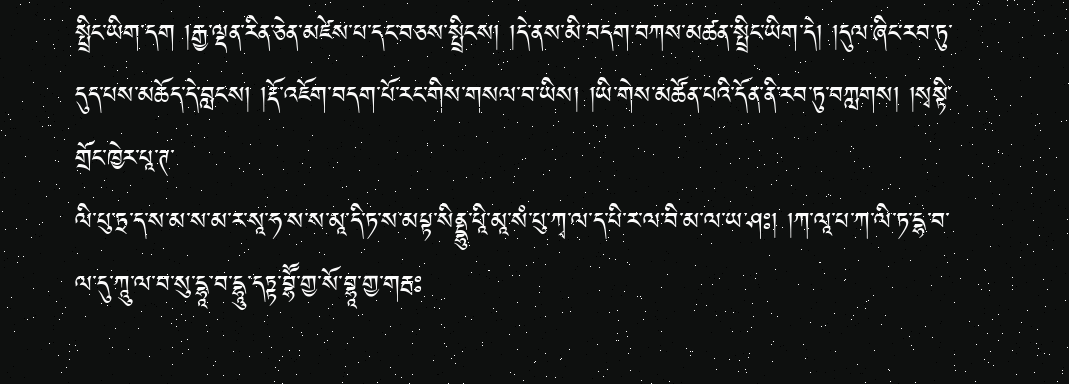སྤྲིང་ཡིག་དག །རྒྱ་ལྡན་རིན་ཅེན་མཛེས་པ་དང་བཅས་སྤྲིངས། །དེ་ནས་མི་བདག་བཀས་མཚན་སྤྲིང་ཡིག་དེ། །དུལ་ཞིང་རབ་ཏུ་དུད་པས་མཆོད་དེ་བླངས། །རྡོ་འཇོག་བདག་པོ་རང་གིས་གསལ་བ་ཡིས། །ཡི་གེས་མཚོན་པའི་དོན་ནི་རབ་ཏུ་བཀླགས། །སྭསྟི་གྲོང་ཁྱེར་པཱ་ཊ་
ལི་པུ་ཏྲ་ད་ས་མ་ས་མ་ར་སཱ་ཧ་ས་ས་མཱ་དི་ཏ་ས་མཔྟ་སིནྡྷུ་པཱི་མཱ་སཾ་པུ་ཀྭ་ལ་ད་པི་ར་ལ་བི་མ་ལ་ཡ་ཤཿ། །ཀ་ལཱ་པ་ཀ་ལི་ཏ་དྷ་བ་ལ་དུ་ཀཱུ་ལ་བ་སུ་དྷཱ་བ་དྷཱུ་དཏྟ་བྷཽ་གྱ་སོ་བྷཱ་གྱ་གརྦཿ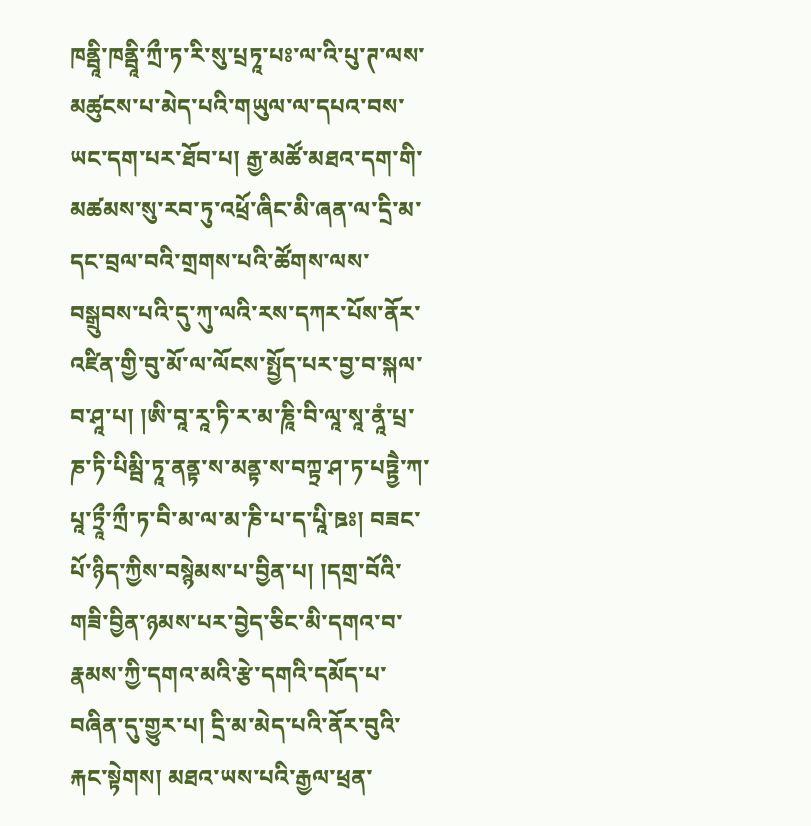ཁནྦཱི་ཁནྦཱི་ཀྲྀ་ཏ་རི་སུ་པྲཏཱ་པཿ་ལ་འི་པུ་ཊ་ལས་མཚུངས་པ་མེད་པའི་གཡུལ་ལ་དཔའ་བས་ཡང་དག་པར་ཐོབ་པ། རྒྱ་མཚོ་མཐའ་དག་གི་མཚམས་སུ་རབ་ཏུ་འཕྲོ་ཞིང་མི་ཞན་ལ་དྲི་མ་དང་བྲལ་བའི་གྲགས་པའི་ཚོགས་ལས་བསྒྲུབས་པའི་དུ་ཀུ་ལའི་རས་དཀར་པོས་ནོར་འཛིན་གྱི་བུ་མོ་ལ་ལོངས་སྤྱོད་པར་བྱ་བ་སྐལ་བ་ཤཱ་པ། །ཨི་བཱ་རཱ་ཏི་ར་མ་ཎཱི་བི་ལཱ་སཱ་ནཱཾ་པྲ་ཎ་ཏི་པིམྦི་ཏཱ་ནནྟ་ས་མནྟ་ས་བཀྟྲ་ཤ་ཏ་པཏྟྱཻ་ཀ་པཱ་ཏྲཱྀ་ཀྲྀ་ཏ་བི་མ་ལ་མ་ཎི་པ་ད་པཱི་ཋཿ། བཟང་པོ་ཉིད་ཀྱིས་བསྙེམས་པ་བྱིན་པ། །དགྲ་བོའི་གཟི་བྱིན་ཉམས་པར་བྱེད་ཅིང་མི་དགའ་བ་རྣམས་ཀྱི་དགའ་མའི་རྩེ་དགའི་དམོད་པ་བཞིན་དུ་གྱུར་པ། དྲི་མ་མེད་པའི་ནོར་བུའི་རྐང་སྟེགས། མཐའ་ཡས་པའི་རྒྱལ་ཕྲན་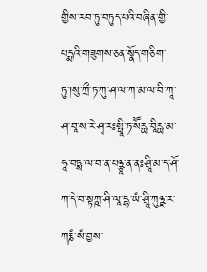གྱིས་རབ་ཏུ་བཏུད་པའི་བཞིན་གྱི་པདྨའི་གཟུགས་ཅན་སྣོད་གཅིག་ཏུ་།སུ་ཀྲྀ་ཏ་ཀུ་ཤ་ལ་ཀ་མ་ལ་བི་ཀཱ་ཤ་བཱ་ས་རེ་ཤྭ་རཿསྥཱི་ཏ་སཽརྻ་བཱིརྻ་མ་ཧཱ་བཏྶ་ལ་བ་ན་པཉྩཱ་ན་ནཿཤྲཱི་མ་ད་ཤོ་ཀ་དེ་བ་སྟཀྵ་ཤི་ལཱ་དྷ་ཡཾ་ཤྲཱི་ཀུཉྫ་ར་ཀརྞཾ་སཾ་བྱས་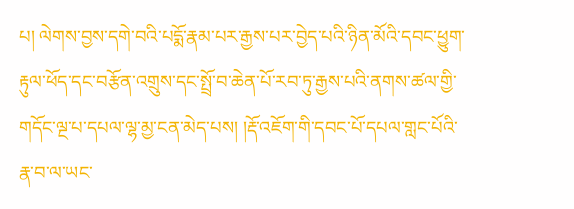པ། ལེགས་བྱས་དགེ་བའི་པདྨོ་རྣམ་པར་རྒྱས་པར་བྱེད་པའི་ཉིན་མོའི་དབང་ཕྱུག་རྟུལ་ཕོད་དང་བརྩོན་འགྲུས་དང་སྤྲོ་བ་ཆེན་པོ་རབ་ཏུ་རྒྱས་པའི་ནགས་ཚལ་གྱི་གདོང་ལྔ་པ་དཔལ་ལྷ་མྱ་ངན་མེད་པས། །རྡོ་འཇོག་གི་དབང་པོ་དཔལ་གླང་པོའི་རྣ་བ་ལ་ཡང་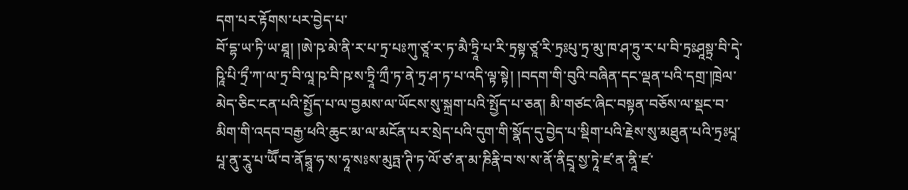དག་པར་རྟོགས་པར་བྱེད་པ་
བོ་དྷ་ཡ་ཏི་ཡ་ཐཱ། །ཨེ་ཥ་མེ་ནི་ར་པ་ཏྲ་པཿཀུ་ཙཱ་ར་ཏ་མཻ་ཏྲཱི་པ་རི་ཏྲསྟ་ཙཱ་རི་ཏྲཿཔུ་ཏྲ་མུ་ཁ་ཤ་ཏྲུ་ར་པ་བི་ཏྲཿཤཱསྟྲ་བི་དྭེ་ཥཱི་པི་ཏྲྀ་ཀ་ལ་ཏྲ་བི་ལཱ་ཥ་བི་ཥ་ས་ཏྲཱི་ཀྲྀ་ཏ་ནེ་ཏྲ་ཤ་ཏ་པ་འདི་ལྟ་སྟེ། །བདག་གི་བུའི་བཞིན་དང་ལྡན་པའི་དགྲ་།ཁྲེལ་མེད་ཅིང་ངན་པའི་སྤྱོད་པ་ལ་བྱམས་ལ་ཡོངས་སུ་སྐྲག་པའི་སྤྱོད་པ་ཅན། མི་གཙང་ཞིང་བསྟན་བཅོས་ལ་སྡང་བ་མིག་གི་འདབ་བརྒྱ་ཕའི་ཆུང་མ་ལ་མངོན་པར་སྲེད་པའི་དུག་གི་སྣོད་དུ་བྱེད་པ་སྡིག་པའི་རྗེས་སུ་མཐུན་པའི་ཏྲཿཔཱ་པཱ་ནུ་རཱུ་པ་ཡཽ་བ་ནོཏྶཱ་ཧ་ས་ཧཱ་སཿས་མུཏྤ་ཊི་ཏ་ལོ་ཙ་ན་མ་ཎིརྣི་བ་ས་ས་ནོ་ནིདྲཱ་སྱ་ཏཱེ་ཛ་ན་ནཱི་ཛ་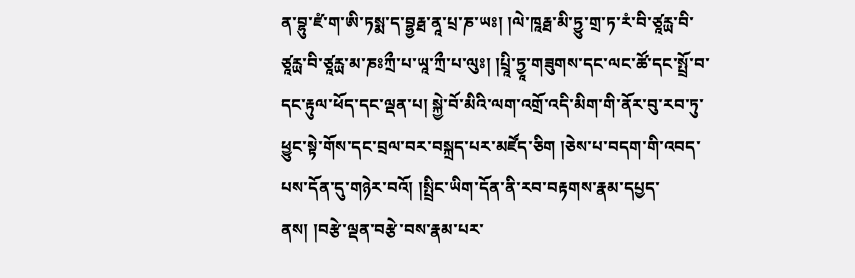ན་བྷུ་ཛཾ་ག་ཨི་ཏསྨ་ད་བྷྱརྠ་ནཱ་པྲ་ཎ་ཡཿ། །ལེ་ཁཱརྠ་མི་ཏྱུ་གྲ་ཏ་རཾ་བི་ཙཱརྻ་བི་ཙཱརྻ་བི་ཙཱརྻ་མ་ཎཿཀྲྀ་པ་ཡཱ་ཀྲྀ་པ་ལུཿ། །པྲཱི་ཏྱཱ་གཟུགས་དང་ལང་ཚོ་དང་སྤྲོ་བ་དང་རྟུལ་ཕོད་དང་ལྡན་པ། སྐྱེ་བོ་མིའི་ལག་འགྲོ་འདི་མིག་གི་ནོར་བུ་རབ་ཏུ་ཕྱུང་སྟེ་གོས་དང་བྲལ་བར་བསྐྲད་པར་མཛོད་ཅིག །ཅེས་པ་བདག་གི་འབད་པས་དོན་དུ་གཉེར་བའོ། །སྤྲིང་ཡིག་དོན་ནི་རབ་བརྟགས་རྣམ་དཔྱད་ནས། །བརྩེ་ལྡན་བརྩེ་བས་རྣམ་པར་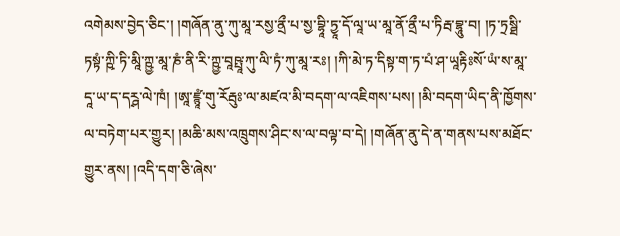འགེམས་བྱེད་ཅིང་། །གཞོན་ནུ་ཀུ་མཱ་རསྱ་ནྲྀ་པ་སྱ་བྷཱི་ཏྱཱ་དོ་ལཱ་ཡ་མཱ་ནོ་ནྲྀ་པ་ཏིརྦ་བྷཱུ་བ། །ཏ་ཏྲསྠི་ཏསྟཾ་ཀྵི་ཏི་མཱི་ཀྵྱ་མཱ་ཎཾ་ནི་རི་ཀྵྱ་བཱཥྤཱ་ཀུ་ལི་ཏཾ་ཀུ་མཱ་རཿ། །ཀི་མེ་ཏ་དིསྟ་ག་ཏ་པཾ་ཤ་ཡཱརྟིཿསོ་ཡཾ་ས་མཱ་དཱ་ཡ་ད་དཪྴ་ལེ་ཁཾ། །ཨཱ་ཛྙཱཾ་གུ་རོརྦུཿ་ལ་མཛའ་མི་བདག་ལ་འཇིགས་པས། །མི་བདག་ཡིད་ནི་ཁྱོགས་ལ་བཏེག་པར་གྱུར། །མཆི་མས་འཁྲུགས་ཤིང་ས་ལ་བལྟ་བ་དེ། །གཞོན་ནུ་དེ་ན་གནས་པས་མཐོང་གྱུར་ནས། །འདི་དག་ཅི་ཞེས་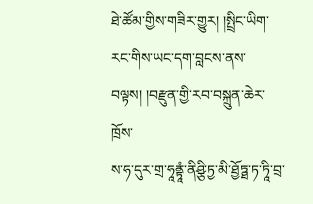ཐེ་ཚོམ་གྱིས་གཟིར་གྱུར། །སྤྲིང་ཡིག་རང་གིས་ཡང་དག་བླངས་ནས་བལྟས། །བརྫུན་གྱི་རབ་བསྐྲུན་ཆེར་ཁྲོས་
ས་ཧ་དུར་གྲ་ཧཱནྟཱཾ་ནིཤྩི་ཏྱ་མི་ཐྱོཏྠ་ཏ་ཏཱི་བྲ་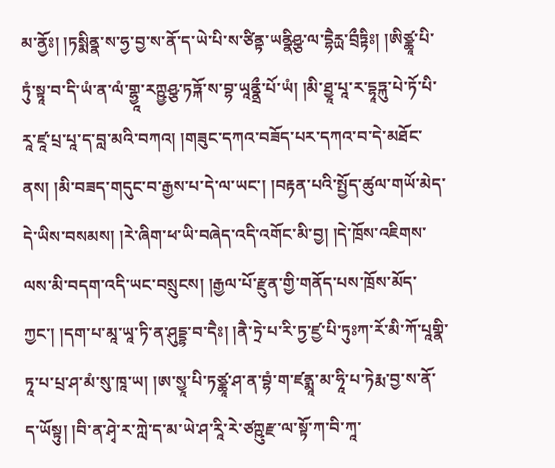མ་ནྱོཿ། །ཏསྨིནྣ་ས་ཧྱ་བྱ་ས་ནོ་ད་ཡེ་པི་ས་ཙིནྟ་ཡནྣིཤྩ་ལ་དྷཻརྻ་བྲྀཏྟིཿ། །ཨིཙྪཱ་པི་ཏུཾ་སྟཱ་བ་དི་ཡཾ་ན་ལཾ་གྷྱཱ་རཀྵྱཤྩ་ཏཏྐོ་ས་བྷ་ཡཱནྣྲྀ་པོ་ཡཾ། །མི་ཐྱཱ་པཱ་ར་དྷཱཏྐུ་པེ་ཏོ་པི་རཱ་ཛཱ་པྲ་པཱ་ད་བླ་མའི་བཀའ། །གཟུང་དཀའ་བཟོད་པར་དཀའ་བ་དེ་མཐོང་ནས། །མི་བཟད་གདུང་བ་རྒྱས་པ་དེ་ལ་ཡང་། །བརྟན་པའི་སྤྱོད་ཚུལ་གཡོ་མེད་དེ་ཡིས་བསམས། །རེ་ཞིག་ཕ་ཡི་བཞེད་འདི་འགོང་མི་བྱ། །དེ་ཁྲོས་འཇིགས་ལས་མི་བདག་འདི་ཡང་བསྲུངས། །རྒྱལ་པོ་རྫུན་གྱི་གནོད་པས་ཁྲོས་མོད་ཀྱང་། །དག་པ་མཱ་ཡཱ་ཏི་ན་ཤུདྡྷ་བ་དཻཿ། །ནཻ་ཏྲེ་པ་རི་ཏྱ་ཛྱ་པི་ཏུཿཀ་རོ་མི་ཀོ་པཱགྣི་ཏཱ་པ་པྲ་ཤ་མཾ་སུ་ཁཱ་ཡ། །ཨ་སྱཱ་པི་ཏཙྪཱ་ཤ་ན་བྷཾ་ག་ཛནྨཱ་མ་ཧཱི་པ་ཏེརྨ་བྱ་ས་ནོ་ད་ཡོསྟུ། །བི་ན་ཤྭེ་ར་ཀླེ་ད་མ་ཡེ་ཤ་རཱི་རེ་ཙཀྵུརྫ་ལ་སྟོ་ཀ་བི་ཀཱ་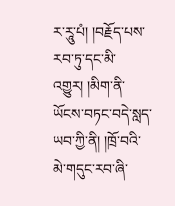ར་རཱུ་པཾ། །བརྗོད་པས་རབ་ཏུ་དང་མི་འགྱུར། །མིག་ནི་ཡོངས་བཏང་བདེ་སླད་ཡབ་ཀྱི་ནི། །ཁྲོ་བའི་མེ་གདུང་རབ་ཞི་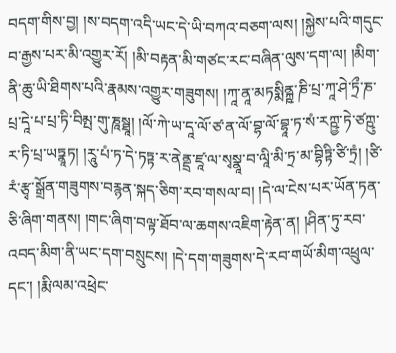བདག་གིས་བྱ། །ས་བདག་འདི་ཡང་དེ་ཡི་བཀའ་བཅག་ལས། །སྐྱེས་པའི་གདུང་བ་རྒྱས་པར་མི་འགྱུར་རོ། །མི་བརྟན་མི་གཙང་རང་བཞིན་ལུས་དག་ལ། །མིག་ནི་ཆུ་ཡི་ཐིགས་པའི་རྣམས་འགྱུར་གཟུགས། །ཀཱ་ནཱ་མཏསྨིནྐྵ་ཎི་པྲ་ཀཱ་ཤེ་ཏྲྀ་ཎ་པྲ་དཱེ་པ་པྲ་ཏི་བིམྤ་གུ་ཎཱསྠཱ། །ལོ་ཀེ་ཡ་དཱ་ལོ་ཙ་ན་ལོ་བྷ་ལོ་བྷཱ་ཏ་སཾ་རཀྵྱ་ཏེ་ཙཀྵུ་ར་ཏི་པྲ་ཡཏྣཱཏ། །རཱུ་པཾ་ཏ་དེ་ཏཏྟ་ར་ནེནྡྲ་ཛཱ་ལ་སྭསྣཱ་བ་ལཱི་མི་ཏྲ་མ་བྷིཏྟི་ཙི་ཏྲཾ། །ཙི་རཾ་རྩྭ་སྒྲོན་གཟུགས་བརྙན་སྐད་ཅིག་རབ་གསལ་བ། །དེ་ལ་ངེས་པར་ཡོན་ཏན་ཅི་ཞིག་གནས། །གང་ཞིག་བལྟ་ཐོབ་ལ་ཆགས་འཇིག་རྟེན་ན། །ཤིན་ཏུ་རབ་འབད་མིག་ནི་ཡང་དག་བསྲུངས། །དེ་དག་གཟུགས་དེ་རབ་གཡོ་མིག་འཕྲུལ་དང་། །རྨི་ལམ་འཕྲེང་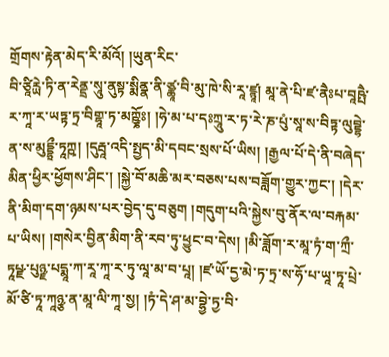གྲོགས་རྟེན་མེད་རི་མོའོ། །ཡུན་རིང་
བི་ཙཱིརྻེ་ཏི་ན་རེནྡྲ་སཱུ་ནུསྟ་སྨིནྣ་ནི་ཙྪཱ་བི་མུ་ཁེ་སི་རཱ་ཛྙཱ། མཱ་ནེ་པི་ཛ་ནཻཿཔ་བཱཥྤཻ་ར་ཀཱ་ར་ཡཏྟ་ཏྲ་བིགྷཱ་ཏ་མཀྵྞོཿ། །ཧེ་མ་པ་དཿཀྲཱུ་ར་ཏ་རེ་ཎ་པུཾ་སཱ་ས་བིཏྟ་ལུབྡྷེ་ན་ས་མུདྡྷྲྀ་ཏཱཀྵ། །དུརྦཱ་འདི་སྤྱད་མི་དབང་སྲས་པོ་ཡིས། །རྒྱལ་པོ་དེ་ནི་བཞེད་མིན་ཕྱིར་ཕྱོགས་ཤིང་། །སྐྱེ་བོ་མཆི་མར་བཅས་པས་བཟློག་གྱུར་ཀྱང་། །དེར་ནི་མིག་དག་ཉམས་པར་བྱེད་དུ་བཅུག །གདུག་པའི་སྐྱེས་བུ་ནོར་ལ་བརྐམ་པ་ཡིས། །གསེར་བྱིན་མིག་ནི་རབ་ཏུ་ཕྱུང་བ་དེས། །མི་ཟློག་ར་མཱ་ཏཾ་ག་ཀྲྀ་ཏཱཔྫ་པུཉྫ་པདྨཱ་ཀ་རཱ་ཀཱ་ར་ཏུ་ལཱ་མ་བ་པཱ། །ཛ་ཡོ་དྱ་མེ་ཏ་ཏྲ་ས་ཧོ་པ་ཡཱ་ཏཱ་པྲེ་མོ་ཙི་ཏཱ་ཀཱཉྩ་ན་མཱ་ལི་ཀཱ་སྱ། །ཏཾ་དེ་ཤ་མ་བྷྱེ་ཏྱ་བི་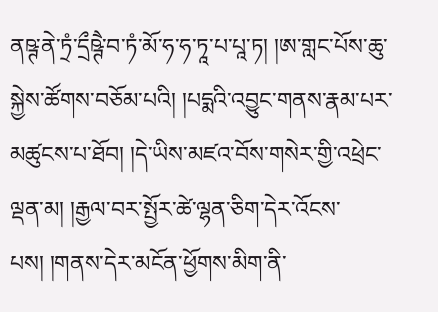ནཥྚ་ནེ་ཏྲཾ་དྲྀཥྚཻ་བ་ཏཾ་མོ་ཧ་ཧ་ཏཱ་པ་པཱ་ཏ། །ཨ་གླང་པོས་ཆུ་སྐྱེས་ཚོགས་བཅོམ་པའི། །པདྨའི་འབྱུང་གནས་རྣམ་པར་མཚུངས་པ་ཐོབ། །དེ་ཡིས་མཛའ་བོས་གསེར་གྱི་འཕྲེང་ལྡན་མ། །རྒྱལ་བར་སྤྱོར་ཚེ་ལྷན་ཅིག་དེར་འོངས་པས། །གནས་དེར་མངོན་ཕྱོགས་མིག་ནི་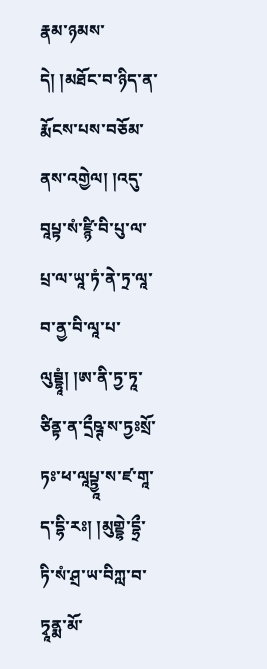རྣམ་ཉམས་དེ། །མཐོང་བ་ཉིད་ན་རྨོངས་པས་བཅོམ་ནས་འགྱེལ། །འདུ་བཱཔྟ་སཾ་ཛྙི་བི་པུ་ལ་པྲ་ལ་ཡཱ་ཏཾ་ནེ་ཏྲ་ལཱ་བ་ནྱ་བི་ལཱ་པ་ལུབྡྷཱཾ། །ཨ་ནི་ཏྱ་ཏཱ་ཙིནྟ་ན་དྲྀཥྚ་ས་ཏྱཿསྲོ་ཏཿ་ཕ་ལཱཔྟྱཱ་ས་ཛ་གཱ་ད་དྷི་རཿ། །མུགྡྷེ་དྷྲྀ་ཏི་སཾ་ཤྲ་ཡ་བིཀླ་བ་ཏྭཱནྨ་མོ་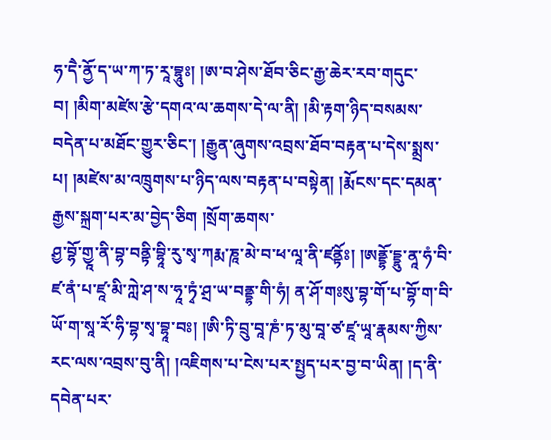ཧ་དཻ་ནྱོ་ད་ཡ་ཀ་ཏ་རཱ་བྷཱུཿ། །ཨ་བ་ཤེས་ཐོབ་ཅིང་རྒྱ་ཆེར་རབ་གདུང་བ། །མིག་མཛེས་རྩེ་དགའ་ལ་ཆགས་དེ་ལ་ནི། །མི་རྟག་ཉིད་བསམས་བདེན་པ་མཐོང་གྱུར་ཅིང་། །རྒྱུན་ཞུགས་འབྲས་ཐོབ་བརྟན་པ་དེས་སྨྲས་པ། །མཛེས་མ་འཁྲུགས་པ་ཉིད་ལས་བརྟན་པ་བསྟེན། །རྨོངས་དང་དམན་རྒྱས་སྐྲག་པར་མ་བྱེད་ཅིག །སྲོག་ཆགས་
ཤྱ་བྷོ་གྱཱ་ནི་བྷ་བནྟི་བྷཱི་རུ་སྭ་ཀརྨ་ཎཱ་མེ་བ་ཕ་ལཱ་ནི་ཛནྟོཿ། །ཨནྡྷོ་དྡྷུ་ནཱ་ཧཾ་བི་ཛ་ནཾ་པ་ཛཱ་མི་ཀླེ་ཤ་ས་ཧཱ་ཏྭཾ་ཤྲ་ཡ་བནྡྷ་གི་ཧཾ། ན་ཤོ་གཿསུ་བྷ་གོ་པ་བྷོ་ག་བི་ཡོ་ག་སཱ་རོ་ཧི་བྷ་སྭ་བྷཱ་བཿ། །ཨི་ཏི་བྲུ་བཱ་ཎཾ་ཏ་མུ་བཱ་ཙ་ཛཱ་ཡཱ་རྣམས་ཀྱིས་རང་ལས་འབྲས་བུ་ནི། །འཇིགས་པ་ངེས་པར་སྤྱད་པར་བྱ་བ་ཡིན། །ད་ནི་དབེན་པར་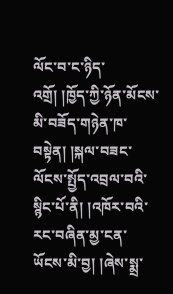ལོང་བ་ང་ཉིད་འགྲོ། །ཁྱོད་ཀྱི་ཉོན་མོངས་མི་བཟོད་གཉེན་ཁ་བསྟེན། །སྐལ་བཟང་ལོངས་སྤྱོད་འབྲལ་བའི་སྙིང་པོ་ནི། །འཁོར་བའི་རང་བཞིན་མྱ་ངན་ཡོངས་མི་བྱ། །ཞེས་སྨྲ་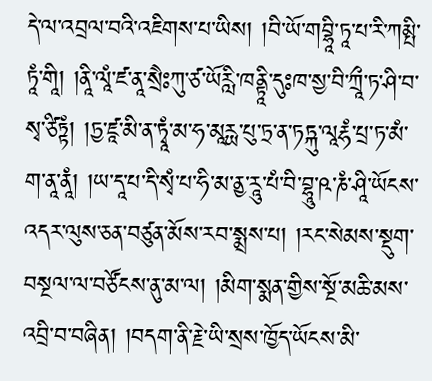དེ་ལ་འབྲལ་བའི་འཇིགས་པ་ཡིས། །བི་ཡོ་གབྷཱི་ཏཱ་པ་རི་ཀམྤི་ཏཱཾ་གཱི། །ནཱི་ལཱཾ་ཛ་ནཱ་སྲཻཿཀུ་ཙ་ཡོརླི་ཁནྟཱི་དུཿཁ་སྱ་བི་ཀྲཱྀ་ཏ་ཤི་བ་སྭ་ཙིཏྟཾ། །ཏྱ་ཛཱ་མི་ན་ཏྭཱཾ་མ་ཧ་མཱརྻ་པུ་ཏྲ་ན་ཏཏྐུ་ལཱརྷཾ་པྲ་ཏ་མཾ་ག་ནཱ་ནཱཾ། །ཡ་དཱ་པ་དི་སྭཾ་པ་ཧི་མ་ནྱ་རཱུ་པཾ་བི་བྷཱུ་ཥ་ཎཾ་ཤཱི་ཡོངས་འདར་ལུས་ཅན་བཙུན་མོས་རབ་སྨྲས་པ། །རང་སེམས་སྡུག་བསྔལ་ལ་བཙོངས་ནུ་མ་ལ། །མིག་སྨན་གྱིས་སྔོ་མཆི་མས་འབྲི་བ་བཞིན། །བདག་ནི་རྗེ་ཡི་སྲས་ཁྱོད་ཡོངས་མི་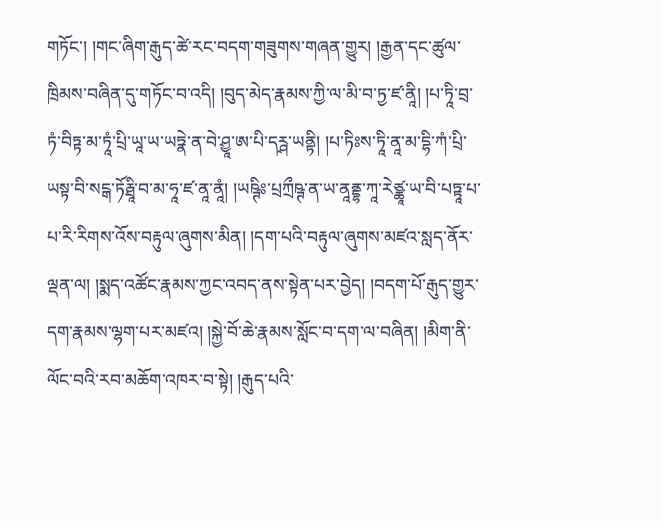གཏོང་། །གང་ཞིག་རྒུད་ཚེ་རང་བདག་གཟུགས་གཞན་གྱུར། །རྒྱན་དང་ཚུལ་ཁྲིམས་བཞིན་དུ་གཏོང་བ་འདི། །བུད་མེད་རྣམས་ཀྱི་ལ་མི་བ་ཏྱ་ཛ་ནཱི། །པ་ཏཱི་བྲ་ཏཾ་བིཏྟ་མ་ཏཱཾ་པྲི་ཡཱ་ཡ་ཡཏྣེ་ན་བེ་ཤྱཱ་ཨ་པི་དཪྴ་ཡནྟི། །པ་ཏིཿས་ཏཱི་ནཱ་མ་དྷི་ཀཾ་པྲི་ཡསྟ་བི་སངྒ་ཏོརྠཱི་བ་མ་ཧཱ་ཛ་ནཱ་ནཱཾ། །ཡཥྚིཿ་པྲཀྲྀཥྚ་ན་ཡ་ནཱནྡྷ་ཀཱ་རེཙྪཱ་ཡ་བི་པཏྟཱ་པ་པ་རི་རིགས་འོས་བརྟུལ་ཞུགས་མིན། །དག་པའི་བརྟུལ་ཞུགས་མཛའ་སླད་ནོར་ལྡན་ལ། །སྨད་འཚོང་རྣམས་ཀྱང་འབད་ནས་སྟེན་པར་བྱེད། །བདག་པོ་རྒུད་གྱུར་དག་རྣམས་ལྷག་པར་མཛའ། །སྐྱེ་བོ་ཆེ་རྣམས་སློང་བ་དག་ལ་བཞིན། །མིག་ནི་ལོང་བའི་རབ་མཆོག་འཁར་བ་སྟེ། །རྒུད་པའི་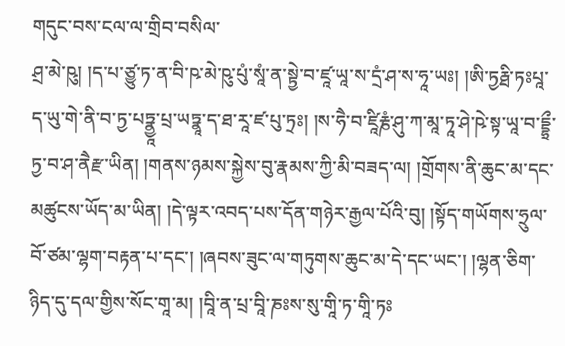གདུང་བས་ངལ་ལ་གྲིབ་བསིལ་
ཤྲ་མེ་ཥུ། །ད་པ་ཙྱུ་ཏ་ན་བི་ཥ་མེ་ཥུ་པུཾ་སཱཾ་ན་སྟྱེ་བ་ཛཱ་ཡཱ་ས་དྲཾ་ཤ་ས་ཧཱ་ཡཿ། །ཨི་ཏྱརྠི་ཏཿཔཱ་ད་ཡུ་གེ་ནི་བ་ཏྱ་པཏྣྱཱ་པྲ་ཡཏྣཱ་ད་ཐ་རཱ་ཛ་པུ་ཏྲཿ། །ས་ཧཻ་བ་ཛཱིརྞཾ་ཤུ་ཀ་མཱ་ཏཱ་ཤེ་ཥེ་སྟ་ཡཱ་བ་དྡྷྲྀ་ཏྱ་བ་ཤ་ནཻརྫ་ཡིན། །གནས་ཉམས་སྐྱེས་བུ་རྣམས་ཀྱི་མི་བཟད་ལ། །གྲོགས་ནི་ཆུང་མ་དང་མཚུངས་ཡོད་མ་ཡིན། །དེ་ལྟར་འབད་པས་དོན་གཉེར་རྒྱལ་པོའི་བུ། །སྟོད་གཡོགས་ཧྲུལ་བོ་ཙམ་ལྷག་བརྟན་པ་དང་། །ཞབས་ཟུང་ལ་གཏུགས་ཆུང་མ་དེ་དང་ཡང་། །ལྷན་ཅིག་ཉིད་དུ་དལ་གྱིས་སོང་གཱ་མ། །བཱི་ན་པྲ་བཱི་ཎཿས་སུ་གཱི་ཏ་གཱི་ཏཿ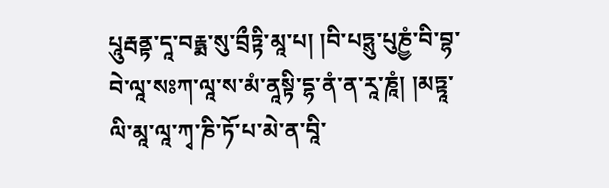པཱུརྦནྟ་དཱ་བརྟྨ་སུ་བྲྀཏྟི་མཱ་པ། །བི་པཏྶུ་པུཎྱཾ་བི་བྷ་བེ་ལཱ་སཿཀ་ལཱ་ས་མཾ་ནཱསྟི་དྷ་ནཾ་ན་རཱ་ཎཱཾ། །མཏྟཱ་ལི་མཱ་ལཱ་ཀྭ་ཎི་ཏོ་པ་མེ་ན་བཱི་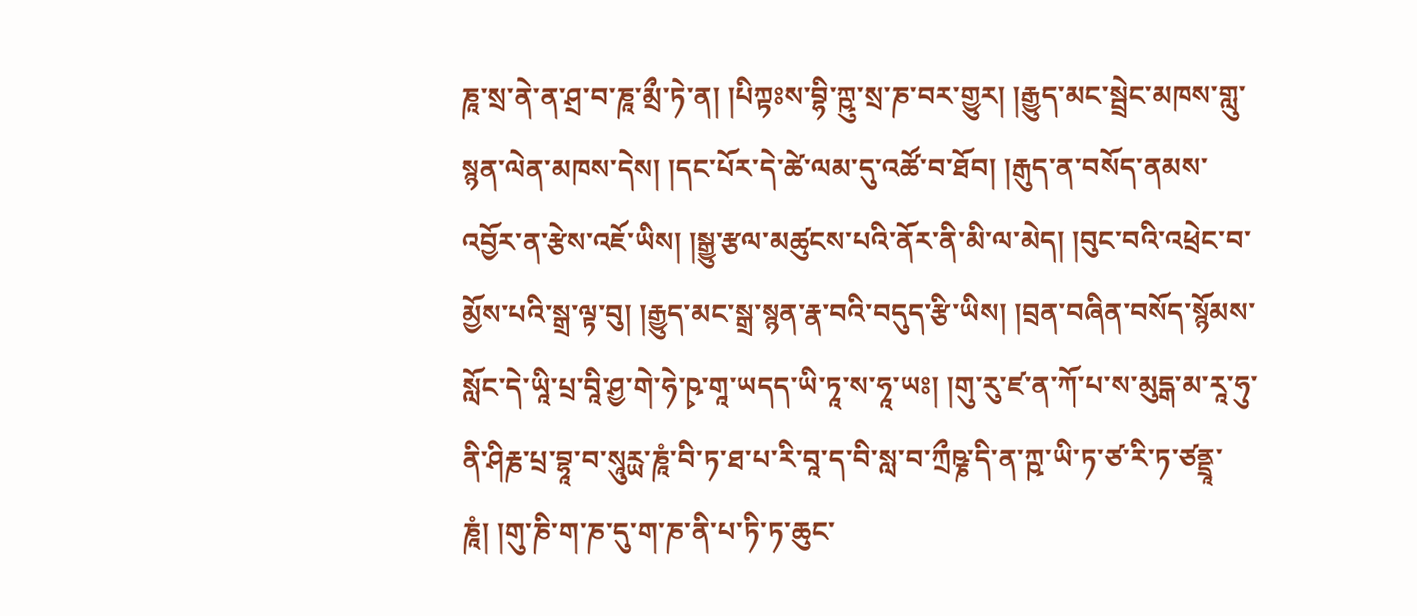ཎཱ་སྲ་ནེ་ན་ཤྲ་བ་ཎཱ་མྲྀ་ཏེ་ན། །པིཀྟཿས་བྷི་ཀྵུ་སྲ་ཎ་བར་གྱུར། །རྒྱུད་མང་སྦྲེང་མཁས་གླུ་སྙན་ལེན་མཁས་དེས། །དང་པོར་དེ་ཚེ་ལམ་དུ་འཚོ་བ་ཐོབ། །རྒུད་ན་བསོད་ནམས་འབྱོར་ན་རྩེས་འཇོ་ཡིས། །སྒྱུ་རྩལ་མཚུངས་པའི་ནོར་ནི་མི་ལ་མེད། །བུང་བའི་འཕྲེང་བ་མྱོས་པའི་སྒྲ་ལྟ་བུ། །རྒྱུད་མང་སྒྲ་སྙན་རྣ་བའི་བདུད་རྩི་ཡིས། །བྲན་བཞིན་བསོད་སྙོམས་སློང་དེ་ཡཱི་པྲ་བཱི་ཤྱ་གེ་ཧེ་ཥྭ་གཱ་ཡདད་ཡི་ཏཱ་ས་ཧཱ་ཡཿ། །གུ་རུ་ཛ་ན་ཀོ་པ་ས་མུདྒ་མ་རཱ་ཧུ་ནི་ཤིརྞ་པྲ་བྷཱ་བ་སཱུཪྻ་ཎཱཾ་བི་ཏ་ཐ་པ་རི་བཱ་ད་བི་སླ་བ་ཀྲྀཥྞ་དི་ན་ཀྵ་ཡི་ཏ་ཙ་རི་ཏ་ཙནྡྲཱ་ཎཱཾ། །གུ་ཎི་ག་ཎ་དུ་ག་ཎ་ནི་པ་ཏི་ཏ་ཆུང་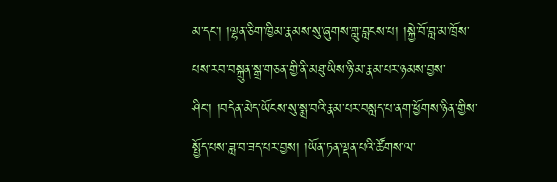མ་དང་། །ལྷན་ཅིག་ཁྱིམ་རྣམས་སུ་ཞུགས་གླུ་བླངས་པ། །སྐྱེ་བོ་བླ་མ་ཁྲོས་པས་རབ་བསྐྲུན་སྒྲ་གཅན་གྱི་ནི་མཐུ་ཡིས་ཉི་མ་རྣམ་པར་ཉམས་བྱས་ཤིང་། །བདེན་མེད་ཡོངས་སུ་སྨྲ་བའི་རྣམ་པར་བསླད་པ་ནག་ཕྱོགས་ཉིན་གྱིས་སྤྱོད་པས་ཟླ་བ་ཟད་པར་བྱས། །ཡོན་ཏན་ལྡན་པའི་ཚོགས་ལ་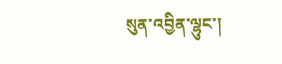སུན་འབྱིན་ལྷུང་།